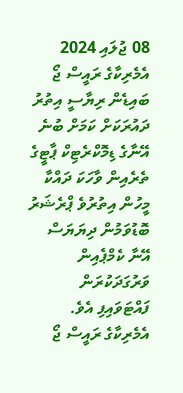08 ޖުލައި 2024
އެމެރިކާގެ ރައީސް ޖޯ ބައިޑެން ރިޔާސީ އިތުރު ދައުރަކަށް ކަމަށް ބުނެ އޭނާގެ ޑިމޮކްރެޓިކް ޕާޓީގެ ތެރެއިން ވާހަކަ ދައްކާ މީހުން އިތުރުވެ ޕްރެޝަރު ބޮޑުވަމުން ދިޔަޔަސް އޭނާ ކެމްޕެއިން ވަރުގަދަކުރަން ފައްޓަވައިފި އެވެ.
އެމެރިކާގެ ރައީސް ޖޯ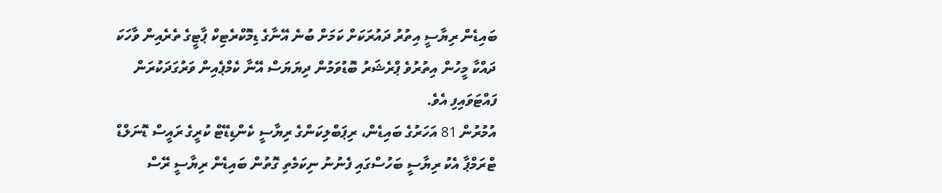ބައިޑެން ރިޔާސީ އިތުރު ދައުރަކަށް ކަމަށް ބުނެ އޭނާގެ ޑިމޮކްރެޓިކް ޕާޓީގެ ތެރެއިން ވާހަކަ ދައްކާ މީހުން އިތުރުވެ ޕްރެޝަރު ބޮޑުވަމުން ދިޔަޔަސް އޭނާ ކެމްޕެއިން ވަރުގަދަކުރަން ފައްޓަވައިފި އެވެ.
އުމުރުން 81 އަހަރުގެ ބައިޑެން، ރިޕަބްލިކަންގެ ރިޔާސީ ކެންޑިޑޭޓް ކުރީގެ ރައީސް ޑޮނަލްޑް ޓްރަމްޕާ އެކު ރިޔާސީ ބަހުސްގައި ފެނުނު ނިކަމެތި ގޮތުން ބައިޑެން ރިޔާސީ ރޭސް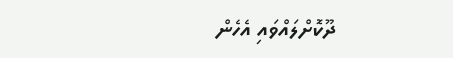ދޫކޮށްލައްވައި އެހެން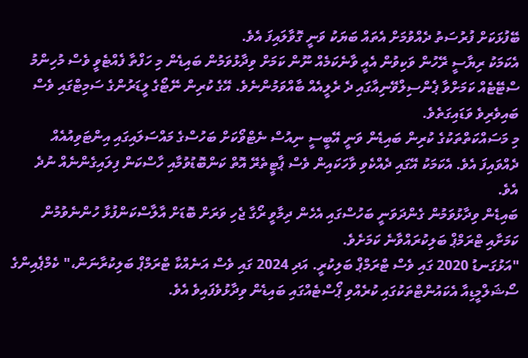ބޭފުޅަކަށް ފުރުސަތު ދެއްވުމަށް އެތައް ބަޔަކު ވަނީ ގޮވާލައިފަ އެވެ.
އެކަމަކު ރިޔާސީ ރޭހުން ވަކިވުން އެއީ ވާނެކަމެއް ނޫން ކަމަށް ވިދާޅުވަމުން ބައިޑެން މި ހަފްތާ ފެއްޓެވީ ވެސް މުހިންމު ސްޓޭޓެއް ކަމަށްވާ ޕެންސިލްވޭނިއާގައި ދެ ރެލީއެއް ބާއްވަމުންނެވެ. އޭގެ ކުރިން ނޭޓޯގެ ލީޑަރުންގެ ސަމިޓްގައި ވެސް ބައިވެރިވެ ވަޑައިގަތެވެ.
މި މަސައްކަތްތަކުގެ ކުރިން ބައިޑެން ވަނީ އޭބީސީ ނިއުސް ނެޓްވޯކަށް ބަހުސްގެ މައްސަލައިގައި އިންޓަވިއުއެއް ދެއްވައިފަ އެވެ. އެކަމަކު އޭގައި ދެއްކެވި ވާހަކައިން ވެސް ޕާޓީތެރޭ އޮތް ކަންބޮޑުވުމާއި ހާސްކަން ފިލައިގެންނެއް ނުދެ އެވެ.
ބައިޑެން ވިދާޅުވަމުން ގެންދަވަނީ ބަހުސްގައި އެހެން ދިމާވީ ރޯގާ ޖެހި ވަރަށް ބޮޑަށް އާލާސްކަންފުޅާ ހުންނެވުމުން ކަމަށާއި ޓްރަމްޕް ބަލިކުރައްވާނެ ކަމަށެވެ.
"އަޅުގަނޑު 2020 ގައި ވެސް ޓްރަމްޕް ބަލިކުރީ. އަދި 2024 ގައި ވެސް އަނެއްކާ ޓްރަމްޕް ބަލިކުރާނަން،" ކެމްޕެއިންގެ ސޯޝަލްމީޑިއާ އެކައުންޓްތަކުގައި ކުރެއްވި ޕޯސްޓެއްގައި ބައިޑެން ވިދާޅުވެފައިވެ އެވެ.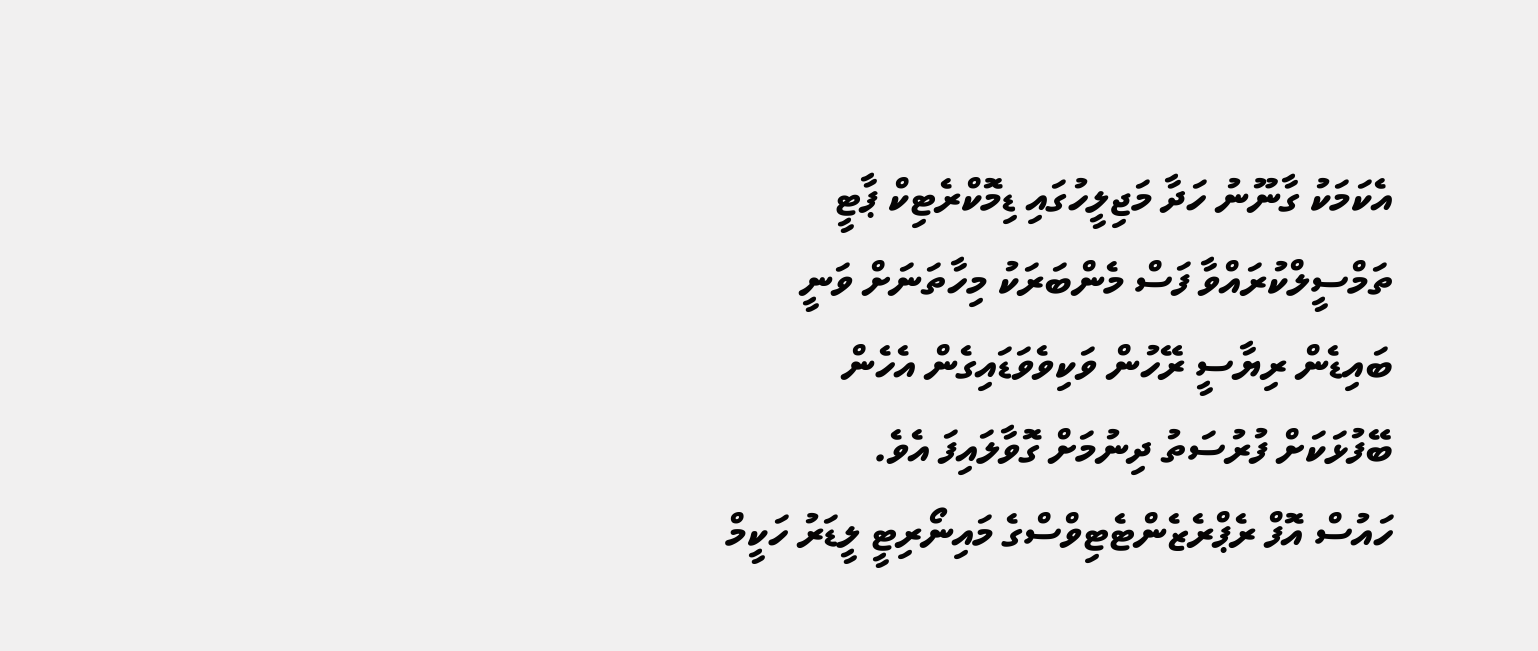އެކަމަކު ގާނޫނު ހަދާ މަޖިލީހުގައި ޑިމޮކްރެޓިކް ޕާޓީ ތަމްސީލްކުރައްވާ ފަސް މެންބަރަކު މިހާތަނަށް ވަނީ ބައިޑެން ރިޔާސީ ރޭހުން ވަކިވެވަޑައިގެން އެހެން ބޭފުޅަކަށް ފުރުސަތު ދިނުމަށް ގޮވާލައިފަ އެވެ.
ހައުސް އޮފް ރެޕްރެޒެންޓެޓިވްސްގެ މައިނޯރިޓީ ލީޑަރު ހަކީމް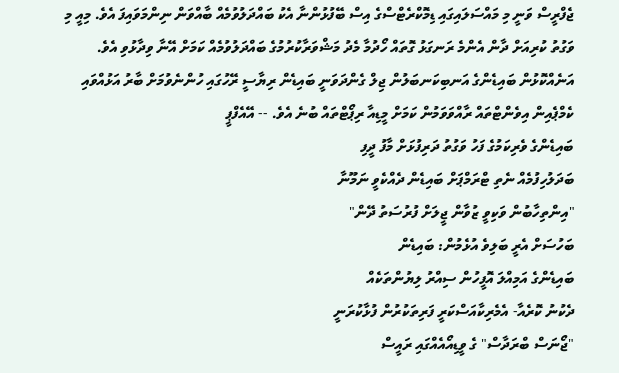ޖެފްރީސް ވަނީ މި މައްސަލައިގައި ޑިމޮކްރެޓްސްގެ އިސް ބޭފުޅުންނާ އެކު ބައްދަލުވުމެއް ބާއްވަން ނިންމަވައިފަ އެވެ. މިއީ މި ވަގުތު ކުރިއަށް ދާން އެންމެ ރަނގަޅު ގޮތައް ހޯދުމާ މެދު މަޝްވަރާކުރުމުގެ ބައްދަލުވުމެއް ކަމަށް އޭނާ ވިދާޅުވި އެވެ.
އަނެއްކޮޅުން ބައިޑެންގެ އަނބިކަނބަލުން ޖިލް ގެންދަވަނީ ބައިޑެން ރިޔާސީ ރޭހުގައި ހުންނެވުމަށް ބާރު އަޅުއްވައި ކެމްޕެއިން އިވެންޓްތައް ރާއްވަވަމުން ކަމަށް މީޑިއާ ރިޕޯޓްތައް ބުނެ އެވެ. -- އޭއެފްޕީ
ބައިޑެންގެ ވެރިކަމުގެ ފަހު ވަގުތު ދަރިފުޅަށް މާފު ދީފި
ބަދަލުހިފުމެއް ނެތި ޓްރަމްޕަށް ބައިޑެން ދެއްކެވީ ނަމޫނާ
"އިންތިހާބުން ވަކިވީ ޒުވާން ޖީލަށް ފުރުސަތު ދޭން"
ބަހުސަށް އެރީ ބަލިވެ އުޅެމުން: ބައިޑެން
ބައިޑެންގެ އަމިއްލަ އޮފީހުން ސިއްރު ލިޔުންތަކެއް
ދެކުނު ކޮރެއާ- އެމެރިކާއަސްކަރީ ފަރިތަކުރުން ފުޅާކުރަނީ
"ޖޯނަސް ބްރަދާސް" ގެ ވީޑިއޯއެއްގައި ރައީސް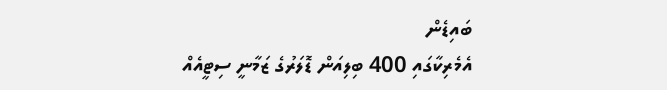ބައިޑެން
އެމެރިކާގައި 400 ބިލިއަން ޑޮލަރުގެ ޒަމާނީ ސިޓީއެއް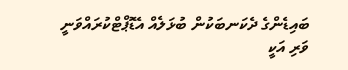ބައިޑެންގެ ދެކަނބަކުން ބުޅަލެއް އެޑޮޕްޓްކުރައްވަނީ
ވަރި އަކީ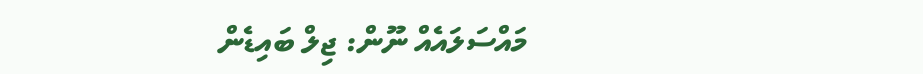މައްސަލައެއް ނޫން: ޖިލް ބައިޑެން